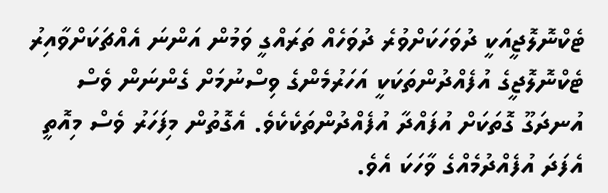ޓެކްނޮލޮޖީއަކީ ދުވަހަކަށްވުރެ ދުވަހެއް ތަރައްގީ ވަމުން އަންނަ އެއްޗަކަށްވާއިރު ޓެކްނޮލޮޖީގެ އުފެއްދުންތަކަކީ އަހަރުމެންގެ ވިސްނުމަށް ގެންނަން ވެސް އުނދަގޫ ގޮތަކަށް އުފައްދާ އުފެއްދުންތަކެކެވެ. އެގޮތުން މިފަހަރު ވެސް މިއޮތީ އެފަދަ އުފެއްދުމެއްގެ ވާހަކަ އެވެ.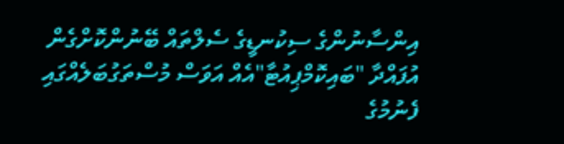އިންސާނުންގެ ސިކުނޑީގެ ސެލްތައް ބޭނުންކޮށްގެން އުފައްދާ "ބައިކޮމްޕިއުޓާ"އެއް އަވަސް މުސްތަގުބަލެއްގައި ފެނުމުގެ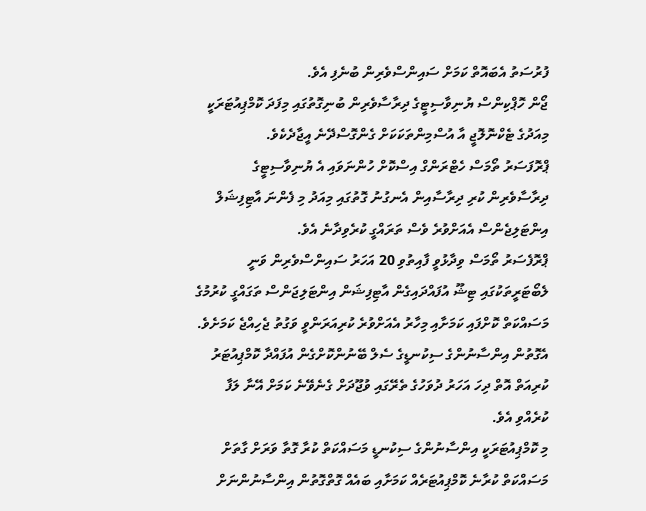ފުރުސަތު އެބައޮތް ކަމަށް ސައިންސްވެރިން ބުނެފި އެވެ.
ޖޯން ހޮޕްކިންސް ޔުނިވާސިޓީގެ ދިރާސާވެރިން ބުނިގޮތުގައި މިފަދަ ކޮމްޕިއުޓަރަކީ މިއަދުގެ ޓެކްނޮލޮޖީ އާ އުސްމިންތަކަކަށް ގެންގޮސްދޭނެ އީޖާދެކެވެ.
ޕްރޮފަސަރު ތޯމަސް ހެޓްރަންގް އިސްކޮށް ހުންނަވައި އެ ޔުނިވާސިޓީގެ ދިރާސާވެރިން ކުރި ދިރާސާއިން އެނގުނު ގޮތުގައި މިއަދު މި ފެންނަ އާޓިފިޝަލް އިންޓަލިޖެންސް އެއަށްވުރެ ވެސް ތަރައްގީ ކުރެވިދާނެ އެވެ.
ޕްރޮފެސަރު ތޯމަސް ވިދާޅުވީ ފާއިތުވި 20 އަހަރު ސައިންސްވެރިން ވަނީ ލެބޯޓަރީތަކުގައި ޓިޝޫ އުފައްދައިގެން އާޓިފިޝަން އިންޓަލިޖަންސް ތަގައްގީ ކުރުމުގެ މަސައްކަތް ކޮށްފައި ކަމަށާއި މިހާރު އެއަށްވުރެ ކުރިއަރަންވީ ވަގުތު ޖެހިއްޖެ ކަމަށެވެ.
އެގޮތުން އިންސާނުންގެ ސިކުނޑީގެ ސެލް ބޭނުންކޮށްގެން އުފައްދާ ކޮމްޕިއުޓަރު ކުރިއަތް އޮތް ދިހަ އަހަރު ދުވަހުގެ ތެރޭގައި ވުޖޫދަށް ގެނެވޭނެ ކަމަށް އޭނާ ލަފާ ކުރެއްވި އެވެ.
މި ކޮމްޕިއުޓަރަކީ އިންސާނުންގެ ސިކުނޑީ މަސައްކަތް ކުރާ ގޮތާ ވަރަށް ގާތަށް މަސައްކަތް ކުރާނެ ކޮމްޕިއުޓަރެއް ކަމަށާއި ބައެއް ގޮތްގޮތުން އިންސާނުންނަށް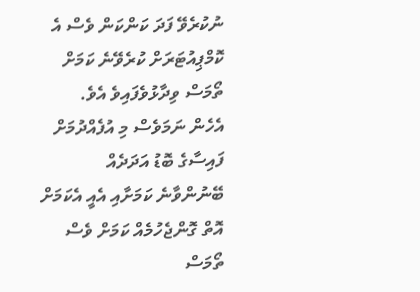ނުކުރެވޭ ފަދަ ކަންކަން ވެސް އެ ކޮމްޕިއުޓަރަށް ކުރެވޭނެ ކަމަށް ތޯމަސް ވިދާޅުވެފައިވެ އެވެ.
އެހެން ނަމަވެސް މި އުފެއްދުމަށް ފައިސާގެ ބޮޑު އަދަދެއް ބޭނުންވާނެ ކަމަށާއި އެއީ އެކަމަށް އޮތް ގޮންޖެހުމެއް ކަމަށް ވެސް ތޯމަސް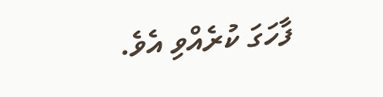ފާހަގަ ކުރެއްވި އެވެ.